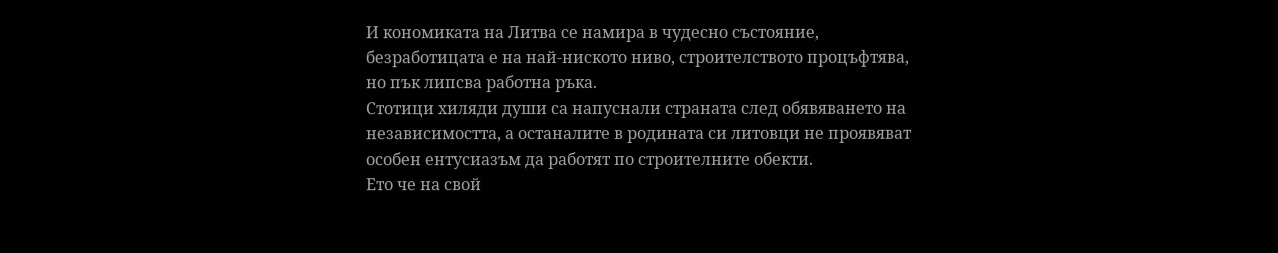И кономиката на Литва се намира в чудесно състояние, безработицата е на най-ниското ниво, строителството процъфтява, но пък липсва работна ръка.
Стотици хиляди души са напуснали страната след обявяването на независимостта, а останалите в родината си литовци не проявяват особен ентусиазъм да работят по строителните обекти.
Ето че на свой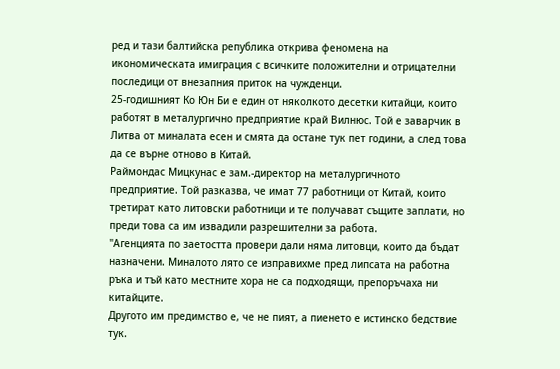ред и тази балтийска република открива феномена на икономическата имиграция с всичките положителни и отрицателни последици от внезапния приток на чужденци.
25-годишният Ко Юн Би е един от няколкото десетки китайци, които работят в металургично предприятие край Вилнюс. Той е заварчик в Литва от миналата есен и смята да остане тук пет години, а след това да се върне отново в Китай.
Раймондас Мицкунас е зам.-директор на металургичното предприятие. Той разказва, че имат 77 работници от Китай, които третират като литовски работници и те получават същите заплати, но преди това са им извадили разрешителни за работа.
"Агенцията по заетостта провери дали няма литовци, които да бъдат назначени. Миналото лято се изправихме пред липсата на работна ръка и тъй като местните хора не са подходящи, препоръчаха ни китайците.
Другото им предимство е, че не пият, а пиенето е истинско бедствие тук.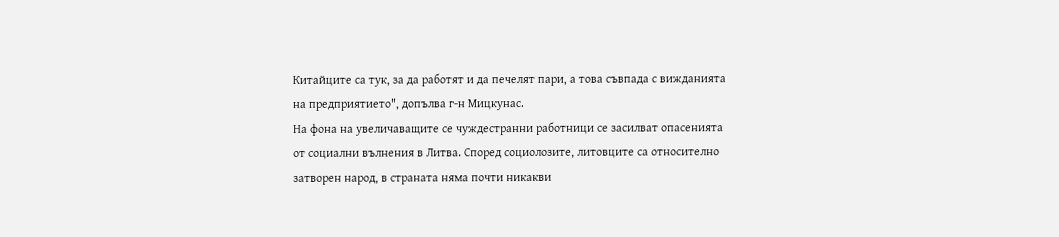Китайците са тук, за да работят и да печелят пари, а това съвпада с вижданията на предприятието", допълва г-н Мицкунас.
На фона на увеличаващите се чуждестранни работници се засилват опасенията от социални вълнения в Литва. Според социолозите, литовците са относително затворен народ, в страната няма почти никакви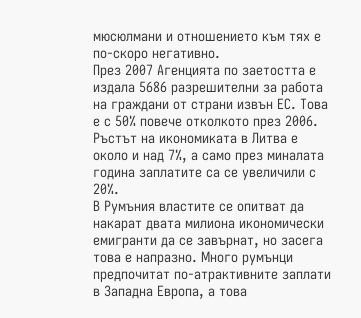мюсюлмани и отношението към тях е по-скоро негативно.
През 2007 Агенцията по заетостта е издала 5686 разрешителни за работа на граждани от страни извън ЕС. Това е с 50% повече отколкото през 2006. Ръстът на икономиката в Литва е около и над 7%, а само през миналата година заплатите са се увеличили с 20%.
В Румъния властите се опитват да накарат двата милиона икономически емигранти да се завърнат, но засега това е напразно. Много румънци предпочитат по-атрактивните заплати в Западна Европа, а това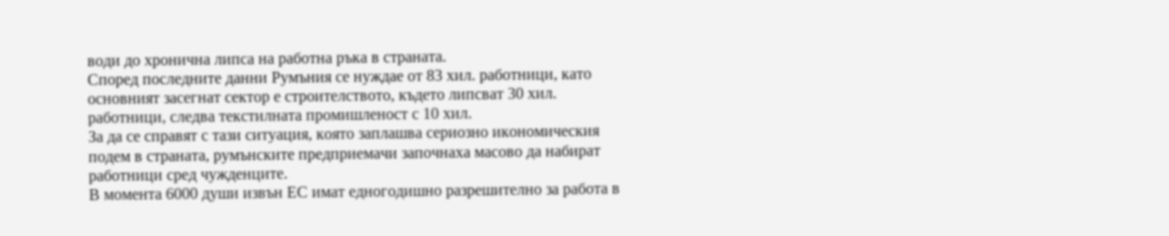води до хронична липса на работна ръка в страната.
Според последните данни Румъния се нуждае от 83 хил. работници, като основният засегнат сектор е строителството, където липсват 30 хил. работници, следва текстилната промишленост с 10 хил.
За да се справят с тази ситуация, която заплашва сериозно икономическия подем в страната, румънските предприемачи започнаха масово да набират работници сред чужденците.
В момента 6000 души извън ЕС имат едногодишно разрешително за работа в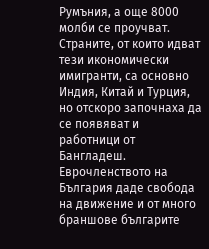Румъния, а още 8000 молби се проучват. Страните, от които идват тези икономически имигранти, са основно Индия, Китай и Турция, но отскоро започнаха да се появяват и работници от Бангладеш.
Еврочленството на България даде свобода на движение и от много браншове българите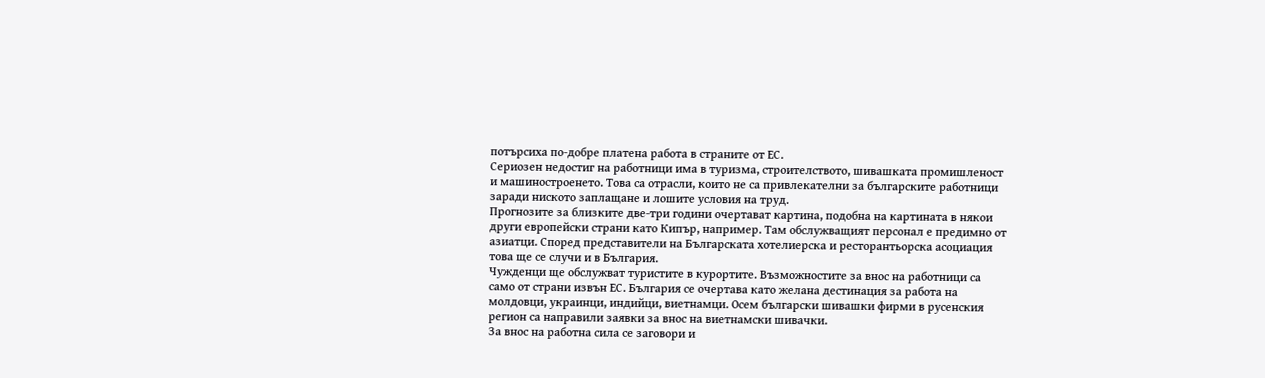потърсиха по-добре платена работа в страните от ЕС.
Сериозен недостиг на работници има в туризма, строителството, шивашката промишленост и машиностроенето. Това са отрасли, които не са привлекателни за българските работници заради ниското заплащане и лошите условия на труд.
Прогнозите за близките две-три години очертават картина, подобна на картината в някои други европейски страни като Кипър, например. Там обслужващият персонал е предимно от азиатци. Според представители на Българската хотелиерска и ресторантьорска асоциация това ще се случи и в България.
Чужденци ще обслужват туристите в курортите. Възможностите за внос на работници са само от страни извън ЕС. България се очертава като желана дестинация за работа на молдовци, украинци, индийци, виетнамци. Осем български шивашки фирми в русенския регион са направили заявки за внос на виетнамски шивачки.
За внос на работна сила се заговори и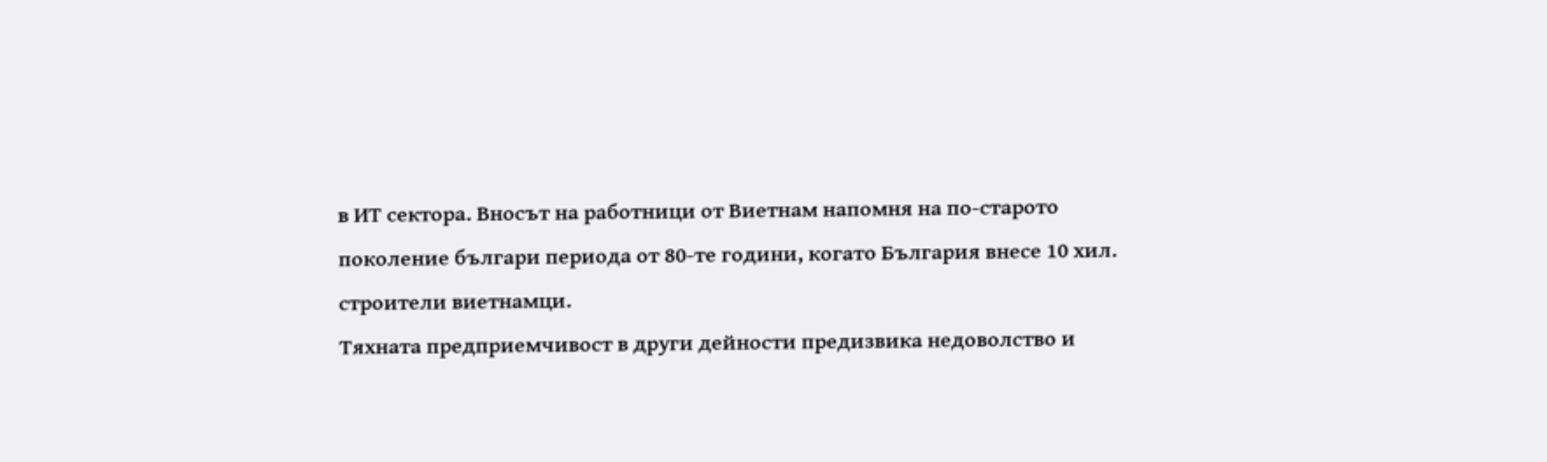в ИТ сектора. Вносът на работници от Виетнам напомня на по-старото поколение българи периода от 80-те години, когато България внесе 10 хил. строители виетнамци.
Тяхната предприемчивост в други дейности предизвика недоволство и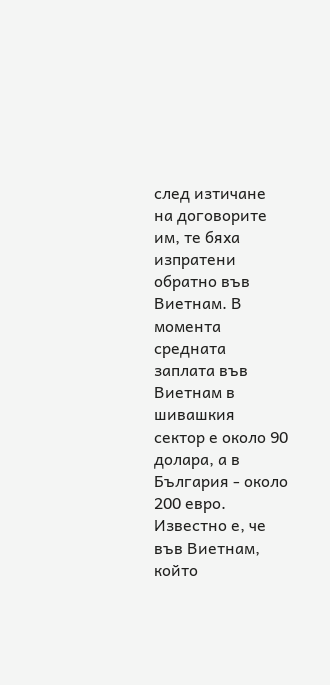след изтичане на договорите им, те бяха изпратени обратно във Виетнам. В момента средната заплата във Виетнам в шивашкия сектор е около 90 долара, а в България - около 200 евро.
Известно е, че във Виетнам, който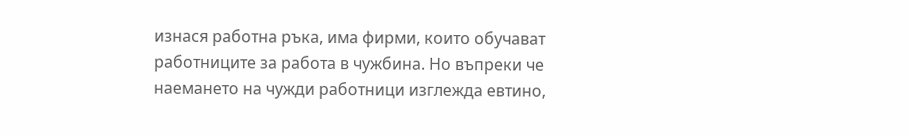изнася работна ръка, има фирми, които обучават работниците за работа в чужбина. Но въпреки че наемането на чужди работници изглежда евтино,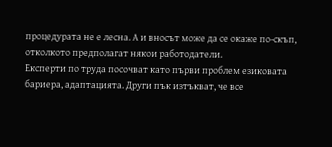процедурата не е лесна. А и вносът може да се окаже по-скъп, отколкото предполагат някои работодатели.
Експерти по труда посочват като първи проблем езиковата бариера, адаптацията. Други пък изтъкват, че все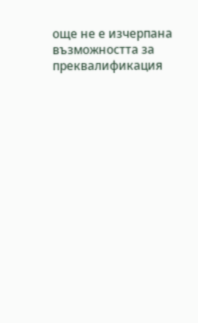още не е изчерпана възможността за преквалификация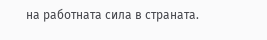на работната сила в страната.